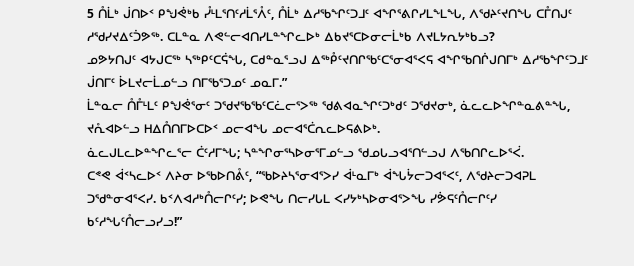5 ᑍᒫᒃ ᒎᑎᐅᑉ ᑭᖑᕚᒃᑲ ᓮᒻᒪᕐᑎᑦᓱᒫᕐᐰᑦ, ᑍᒫᒃ ᐃᓱᖃᖏᑦᑐᒧᑦ ᐊᖏᕐᕕᒋᓯᒪᖕᒪᖓ, ᐱᖁᔨᑦᔪᑎᖓ ᑕᒤᑎᒍᑦ ᓱᖁᓯᔪᐃᑦᑑᕗᖅ. ᑕᒪᓐᓇ ᐱᕙᓪᓕᐊᑎᓯᒪᓐᖏᓚᐅᒃ ᐃᑲᔪᕐᑕᐅᓂᓕᒫᒃᑲ ᐱᔪᒪᔭᕆᔭᒃᑲᓗ?
ᓄᕗᔭᑎᒍᑦ ᐊᔭᒍᑕᖅ ᓴᖅᑭᑦᑕᕌᖓ, ᑕᑯᓐᓇᕐᓗᒍ ᐃᖅᑬᑦᔪᑎᒋᖃᑦᑕᕐᓂᐊᕐᐸᕋ ᐊᖏᖃᑎᒌᒍᑎᒥᒃ ᐃᓱᖃᖏᑦᑐᒧᑦ ᒎᑎᒥᑦ ᐆᒪᔪᓕᒫᓄᓪᓗ ᑎᒥᖃᕐᑐᓄᑦ ᓄᓇᒥ.”
ᒫᓐᓇᓕ ᑍᒤᒻᒪᑦ ᑭᖑᕚᕐᓂᑦ ᑐᖁᔪᖃᖃᑦᑕᓛᓕᕐᐳᖅ ᖁᕕᐊᓇᖏᑦᑐᒃᑯᑦ ᑐᖁᔪᓂᒃ, ᓈᓚᓚᐅᖏᓐᓇᕕᓐᖓ, ᔪᕅᐊᐅᓪᓗ ᕼᐃᑍᑎᒥᐅᑕᐅᑉ ᓄᓕᐊᖓ ᓄᓕᐊᕐᑖᕆᓚᐅᕋᕕᐅᒃ.
ᓈᓚᒍᒪᓚᐅᓐᖏᓚᕐᓕ ᑖᑦᓱᒥᖓ; ᓴᓐᖏᓂᕐᓴᐅᓂᕐᒥᓄᓪᓗ ᖁᓄᒐᓗᐊᕐᑎᓪᓗᒍ ᐱᖃᑎᒋᓚᐅᕐᐹ.
ᑕᕝᕙ ᐋᑉᓴᓚᐅᑉ ᐱᔨᓂ ᐅᖃᐅᑎᕔᑦ, “ᖃᐅᔨᓴᕐᓂᐊᕐᐳᓯ ᐋᒻᓇᒥᒃ ᐋᖓᔮᓕᑐᐊᕐᐸᑦ, ᐱᖁᔨᓕᑐᐊᕈᒪ ᑐᖁᓐᓂᐊᕐᐸᓯ. ᑲᑉᐱᐊᓱᒃᑍᓕᒋᑦᓯ; ᐅᕙᖓ ᑎᓕᓯᒐᒪ ᐸᓯᔭᒃᓴᐅᓂᐊᕐᐳᖓ ᓯᕘᕋᑦᑍᓕᒋᑦᓯ ᑲᑦᓱᖓᑦᑍᓕᓗᓯᓗ!”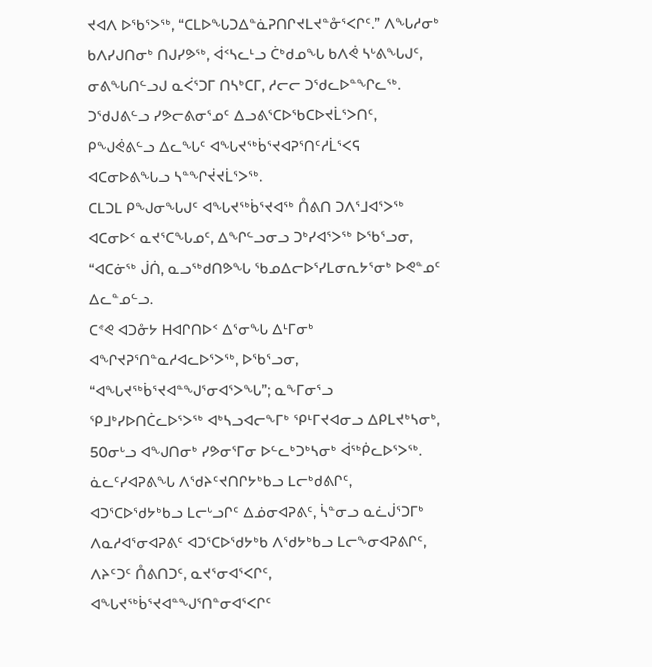ᔪᐊᐱ ᐅᖃᕐᐳᖅ, “ᑕᒪᐅᖓᑐᐃᓐᓈᕈᑎᒋᔪᒪᔪᓐᓁᕐᐸᒋᑦ.” ᐱᖓᓱᓂᒃ ᑲᐱᓯᒍᑎᓂᒃ ᑎᒍᓯᕗᖅ, ᐋᑉᓴᓚᒻᓗ ᑖᒃᑯᓄᖓ ᑲᐱᕚ ᓴᒡᕕᖓᒍᑦ, ᓂᕕᖓᑎᓪᓗᒍ ᓇᐹᕐᑐᒥ ᑎᓴᒃᑕᒥ, ᓱᓕᓕ ᑐᖁᓚᐅᓐᖏᓚᖅ.
ᑐᖁᒍᕕᓪᓗ ᓯᕗᓕᕕᓂᕐᓄᑦ ᐃᓗᕕᕐᑕᐅᖃᑕᐅᔪᒫᕐᐳᑎᑦ, ᑭᖑᕚᕕᓪᓗ ᐃᓚᖓᑦ ᐊᖓᔪᖅᑳᕐᔪᐊᕈᕐᑎᑦᓱᒫᕐᐸᕋ ᐊᑕᓂᐅᕕᖓᓗ ᓴᓐᖏᔫᔪᒫᕐᐳᖅ.
ᑕᒪᑐᒪ ᑭᖑᓂᖓᒍᑦ ᐊᖓᔪᖅᑳᕐᔪᐊᖅ ᑍᕕᑎ ᑐᐱᕐᒧᐊᕐᐳᖅ ᐊᑕᓂᐅᑉ ᓇᔪᕐᑕᖓᓄᑦ, ᐃᖏᓪᓗᓂᓗ ᑐᒃᓯᐊᕐᐳᖅ ᐅᖃᕐᓗᓂ, “ᐊᑕᓃᖅ ᒎᑏ, ᓇᓗᖅᑯᑎᕗᖓ ᖃᓄᐃᓕᐅᕐᓯᒪᓂᕆᔭᕐᓂᒃ ᐅᕙᓐᓄᑦ ᐃᓚᓐᓄᓪᓗ.
ᑕᕝᕙ ᐊᑐᓁᔭ ᕼᐊᒋᑎᐅᑉ ᐃᕐᓂᖓ ᐃᒻᒥᓂᒃ ᐊᖏᔪᕈᕐᑎᓐᓇᓱᐊᓚᐅᕐᐳᖅ, ᐅᖃᕐᓗᓂ, “ᐊᖓᔪᖅᑳᕐᔪᐊᓐᖑᕐᓂᐊᕐᐳᖓ”; ᓇᖕᒥᓂᕐᓗ ᕿᒧᒃᓯᐅᑎᑖᓚᐅᕐᐳᖅ ᐊᒃᓴᓗᐊᓕᖕᒥᒃ ᕿᒻᒥᔪᐊᓂᓗ ᐃᑭᒪᔪᒃᓴᓂᒃ, 50ᓂᒡᓗ ᐊᖑᑎᓂᒃ ᓯᕗᓂᕐᒥᓂ ᐅᓪᓚᒃᑐᒃᓴᓂᒃ ᐋᖅᑮᓚᐅᕐᐳᖅ.
ᓈᓚᑦᓯᐊᕈᕕᖓ ᐱᖁᔨᑦᔪᑎᒋᔭᒃᑲᓗ ᒪᓕᒃᑯᕕᒋᑦ, ᐊᑐᕐᑕᐅᖁᔭᒃᑲᓗ ᒪᓕᒡᓗᒋᑦ ᐃᓅᓂᐊᕈᕕᑦ, ᓵᓐᓂᓗ ᓇᓛᒎᕐᑐᒥᒃ ᐱᓇᓱᐊᕐᓂᐊᕈᕕᑦ ᐊᑐᕐᑕᐅᖁᔭᒃᑲ ᐱᖁᔭᒃᑲᓗ ᒪᓕᖕᓂᐊᕈᕕᒋᑦ, ᐱᔨᑦᑐᑦ ᑍᕕᑎᑐᑦ, ᓇᔪᕐᓂᐊᕐᐸᒋᑦ, ᐊᖓᔪᖅᑳᕐᔪᐊᓐᖑᕐᑎᓐᓂᐊᕐᐸᒋᑦ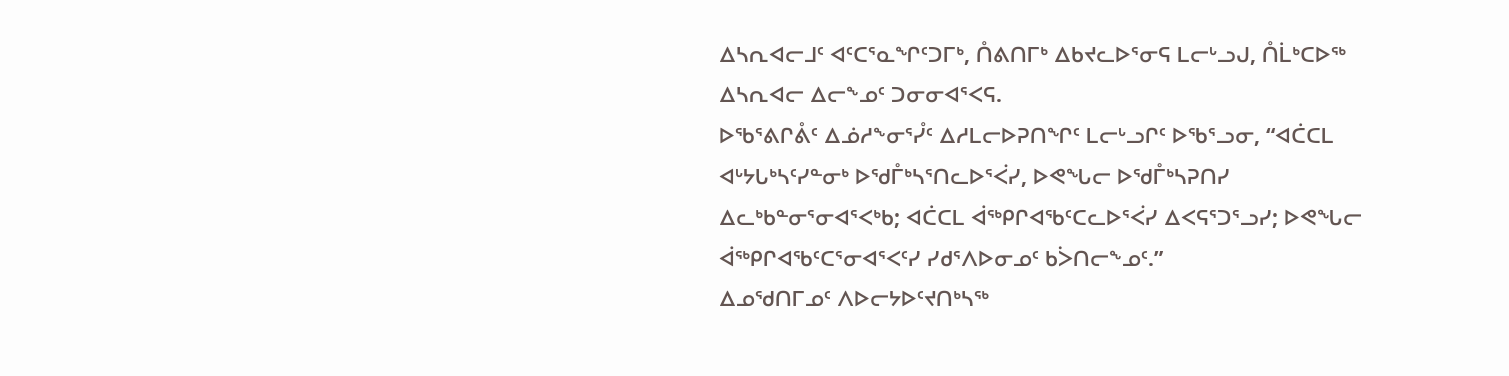ᐃᓴᕆᐊᓕᒧᑦ ᐊᑦᑕᕐᓇᖏᑦᑐᒥᒃ, ᑍᕕᑎᒥᒃ ᐃᑲᔪᓚᐅᕐᓂᕋ ᒪᓕᒡᓗᒍ, ᑍᒫᒃᑕᐅᖅ ᐃᓴᕆᐊᓕ ᐃᓕᖕᓄᑦ ᑐᓂᓂᐊᕐᐸᕋ.
ᐅᖃᕐᕕᒋᕔᑦ ᐃᓅᓱᖕᓂᕐᓮᑦ ᐃᓱᒪᓕᐅᕈᑎᖏᑦ ᒪᓕᒡᓗᒋᑦ ᐅᖃᕐᓗᓂ, “ᐊᑖᑕᒪ ᐊᒡᔭᒐᒃᓴᑦᓯᓐᓂᒃ ᐅᖁᒤᒃᓴᕐᑎᓚᐅᕐᐹᓯ, ᐅᕙᖓᓕ ᐅᖁᒤᒃᓴᕈᑎᓯ ᐃᓚᒃᑲᓐᓂᕐᓂᐊᕐᐸᒃᑲ; ᐊᑖᑕᒪ ᐋᖅᑭᒋᐊᖃᑦᑕᓚᐅᕐᐹᓯ ᐃᐸᕋᕐᑐᕐᓗᓯ; ᐅᕙᖓᓕ ᐋᖅᑭᒋᐊᖃᑦᑕᕐᓂᐊᕐᐸᑦᓯ ᓯᑯᕐᐱᐅᓂᓄᑦ ᑲᐴᑎᓕᖕᓄᑦ.”
ᐃᓄᖁᑎᒥᓄᑦ ᐱᐅᓕᔭᐅᑦᔪᑎᒃᓴᖅ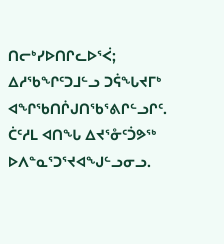ᑎᓕᒃᓯᐅᑎᒋᓚᐅᕐᐹ; ᐃᓱᖃᖏᑦᑐᒧᓪᓗ ᑐᕌᖓᔪᒥᒃ ᐊᖏᖃᑎᒌᒍᑎᖃᕐᕕᒋᓪᓗᒋᑦ. ᑖᑦᓱᒪ ᐊᑎᖓ ᐃᔪᕐᓁᑦᑑᕗᖅ ᐅᐱᓐᓇᕐᑐᕐᔪᐊᖑᓪᓗᓂᓗ.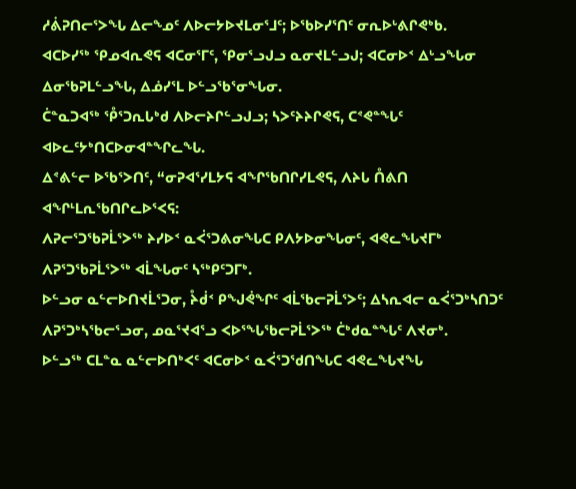ᓱᕖᕈᑎᓕᕐᐳᖓ ᐃᓕᖕᓄᑦ ᐱᐅᓕᔭᐅᔪᒪᓂᕐᒧᑦ; ᐅᖃᐅᓯᕐᑎᑦ ᓂᕆᐅᒡᕕᒋᕙᒃᑲ.
ᐊᑕᐅᓯᖅ ᕿᓄᐊᕆᕙᕋ ᐊᑕᓂᕐᒥᑦ, ᕿᓂᕐᓗᒍᓗ ᓇᓂᔪᒪᓪᓗᒍ; ᐊᑕᓂᐅᑉ ᐃᒡᓗᖓᓂ ᐃᓂᖃᕈᒪᓪᓗᖓ, ᐃᓅᓯᕐᒪ ᐅᓪᓗᖃᕐᓂᖓᓂ.
ᑖᓐᓇᑐᐊᖅ ᕾᕐᑐᕆᒐᒃᑯ ᐱᐅᓕᔨᒋᓪᓗᒍᓗ; ᓴᐳᑦᔨᔨᒋᕙᕋ, ᑕᕝᕙᓐᖓᑦ ᐊᐅᓚᑦᔭᒃᑎᑕᐅᓂᐊᓐᖏᓚᖓ.
ᐃᕝᕕᓪᓕ ᐅᖃᕐᐳᑎᑦ, “ᓂᕈᐊᕐᓯᒪᔭᕋ ᐊᖏᖃᑎᒋᓯᒪᕙᕋ, ᐱᔨᒐ ᑍᕕᑎ ᐊᖏᒻᒪᕆᖃᑎᒋᓚᐅᕐᐸᕋ:
ᐱᕈᓕᕐᑐᖃᕈᒫᕐᐳᖅ ᔨᓯᐅᑉ ᓇᐹᕐᑐᕕᓂᖓᑕ ᑭᐱᔭᐅᓂᖓᓂᑦ, ᐊᕙᓚᖓᔪᒥᒃ ᐱᕈᕐᑐᖃᕈᒫᕐᐳᖅ ᐊᒫᖓᓂᑦ ᓴᖅᑭᑦᑐᒥᒃ.
ᐅᓪᓗᓂ ᓇᓪᓕᐅᑎᔪᒫᕐᑐᓂ, ᔧᑰᑉ ᑭᖑᕚᖏᑦ ᐊᒫᖃᓕᕈᒫᕐᐳᑦ; ᐃᓴᕆᐊᓕ ᓇᐹᕐᑐᒃᓴᑎᑐᑦ ᐱᕈᕐᑐᒃᓴᖃᓕᕐᓗᓂ, ᓄᓇᕐᔪᐊᕐᓗ ᐸᐅᕐᖓᖃᓕᕈᒫᕐᐳᖅ ᑖᒃᑯᓇᓐᖓᑦ ᐱᔪᓂᒃ.
ᐅᓪᓗᖅ ᑕᒪᓐᓇ ᓇᓪᓕᐅᑎᒃᐸᑦ ᐊᑕᓂᐅᑉ ᓇᐹᕐᑐᖁᑎᖓᑕ ᐊᕙᓚᖓᔪᖓ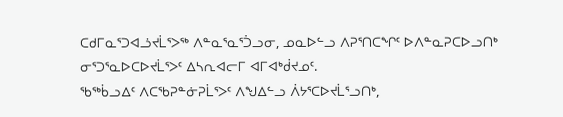ᑕᑯᒥᓇᕐᑐᐊᓘᔪᒫᕐᐳᖅ ᐱᓐᓇᕐᓇᕐᑑᓗᓂ, ᓄᓇᐅᓪᓗ ᐱᕈᕐᑎᑕᖏᑦ ᐅᐱᓐᓇᕈᑕᐅᓗᑎᒃ ᓂᕐᑐᕐᓇᐅᑕᐅᔪᒫᕐᐳᑦ ᐃᓴᕆᐊᓕᒥ ᐊᒥᐊᒃᑰᔪᓄᑦ.
ᖃᖅᑳᓗᐃᑦ ᐱᑕᖃᕈᓐᓃᕈᒫᕐᐳᑦ ᐱᖑᐃᓪᓗ ᐲᔭᕐᑕᐅᔪᒫᕐᓗᑎᒃ,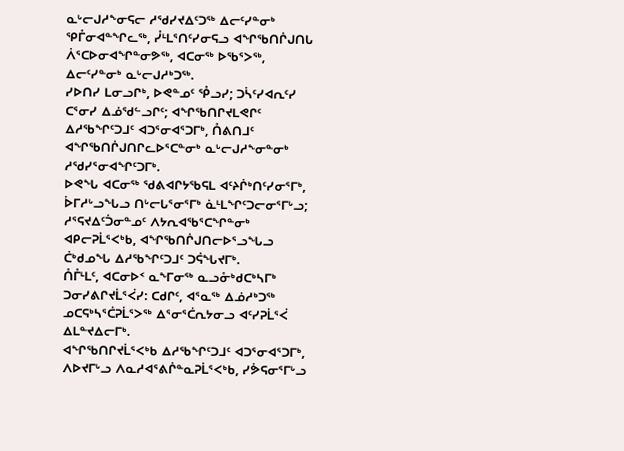ᓇᒡᓕᒍᓱᖕᓂᕋᓕ ᓱᖁᓯᔪᐃᑦᑐᖅ ᐃᓕᑦᓯᓐᓂᒃ ᕿᒤᓂᐊᓐᖏᓚᖅ, ᓮᒻᒪᕐᑎᑦᓯᓂᕋᓗ ᐊᖏᖃᑎᒌᒍᑎᒐ ᐲᕐᑕᐅᓂᐊᖏᓐᓂᕗᖅ, ᐊᑕᓂᖅ ᐅᖃᕐᐳᖅ, ᐃᓕᑦᓯᓐᓂᒃ ᓇᒡᓕᒍᓱᒃᑐᖅ.
ᓯᐅᑎᓯ ᒪᓂᓗᒋᒃ, ᐅᕙᓐᓄᑦ ᕾᓗᓯ; ᑐᓵᑦᓯᐊᕆᑦᓯ ᑕᕐᓂᓯ ᐃᓅᖁᓪᓗᒋᑦ; ᐊᖏᖃᑎᒋᔪᒪᕙᒋᑦ ᐃᓱᖃᖏᑦᑐᒧᑦ ᐊᑐᕐᓂᐊᕐᑐᒥᒃ, ᑍᕕᑎᒧᑦ ᐊᖏᖃᑎᒌᒍᑎᒋᓚᐅᕐᑕᓐᓂᒃ ᓇᒡᓕᒍᓱᖕᓂᓐᓂᒃ ᓱᖁᓯᕐᓂᐊᖏᑦᑐᒥᒃ.
ᐅᕙᖓ ᐊᑕᓂᖅ ᖁᕕᐊᒋᔭᖃᕋᒪ ᐊᑦᔨᒌᒃᑎᑦᓯᓂᕐᒥᒃ, ᐆᒥᓱᒡᓗᖓᓗ ᑎᒡᓕᒐᕐᓂᕐᒥᒃ ᓈᒻᒪᖏᑦᑐᓕᓂᕐᒥᒡᓗ; ᓱᕐᕋᔪᐃᑦᑑᓂᓐᓄᑦ ᐱᔭᕆᐊᖃᕐᑕᖏᓐᓂᒃ ᐊᑭᓕᕈᒫᕐᐸᒃᑲ, ᐊᖏᖃᑎᒌᒍᑎᓕᐅᕐᓗᖓᓗ ᑖᒃᑯᓄᖓ ᐃᓱᖃᖏᑦᑐᒧᑦ ᑐᕌᖓᔪᒥᒃ.
ᑍᒤᒻᒪᑦ, ᐊᑕᓂᐅᑉ ᓇᖕᒥᓂᖅ ᓇᓗᓁᒃᑯᑕᒃᓴᒥᒃ ᑐᓂᓯᕕᒋᔪᒫᕐᐹᓯ: ᑕᑯᒋᑦ, ᐊᕐᓇᖅ ᐃᓅᓱᒃᑐᖅ ᓄᑕᕋᒃᓴᕐᑖᕈᒫᕐᐳᖅ ᐃᕐᓂᕐᑖᕆᔭᓂᓗ ᐊᑦᓯᕈᒫᕐᐹ ᐃᒪᓐᔪᐃᓕᒥᒃ.
ᐊᖏᖃᑎᒋᔪᒫᕐᐸᒃᑲ ᐃᓱᖃᖏᑦᑐᒧᑦ ᐊᑐᕐᓂᐊᕐᑐᒥᒃ, ᐱᐅᔪᒥᒡᓗ ᐱᓇᓱᐊᕐᕕᒌᓐᓇᕈᒫᕐᐸᒃᑲ, ᓯᕘᕋᓂᕐᒥᒡᓗ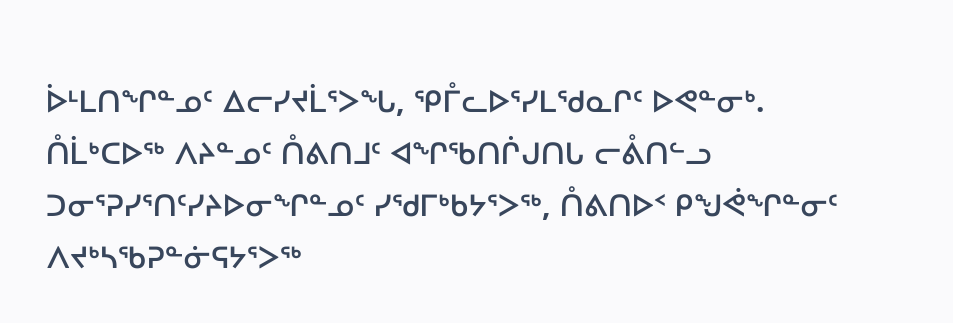ᐆᒻᒪᑎᖏᓐᓄᑦ ᐃᓕᓯᔪᒫᕐᐳᖓ, ᕿᒤᓚᐅᕐᓯᒪᖁᓇᒋᑦ ᐅᕙᓐᓂᒃ.
ᑍᒫᒃᑕᐅᖅ ᐱᔨᓐᓄᑦ ᑍᕕᑎᒧᑦ ᐊᖏᖃᑎᒌᒍᑎᒐ ᓕᕔᑎᓪᓗ ᑐᓂᕐᕈᓯᕐᑎᑦᓯᔨᐅᓂᖏᓐᓄᑦ ᓯᖁᒥᒃᑲᔭᕐᐳᖅ, ᑍᕕᑎᐅᑉ ᑭᖑᕚᖏᓐᓂᑦ ᐱᔪᒃᓴᖃᕈᓐᓃᕋᔭᕐᐳᖅ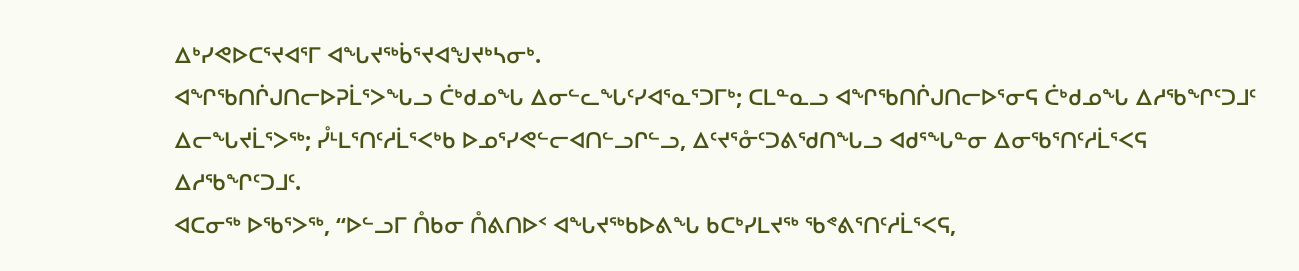ᐃᒃᓯᕙᐅᑕᕐᔪᐊᕐᒥ ᐊᖓᔪᖅᑳᕐᔪᐊᖑᔪᒃᓴᓂᒃ.
ᐊᖏᖃᑎᒌᒍᑎᓕᐅᕈᒫᕐᐳᖓᓗ ᑖᒃᑯᓄᖓ ᐃᓂᓪᓚᖓᑦᓯᐊᕐᓇᕐᑐᒥᒃ; ᑕᒪᓐᓇᓗ ᐊᖏᖃᑎᒌᒍᑎᓕᐅᕐᓂᕋ ᑖᒃᑯᓄᖓ ᐃᓱᖃᖏᑦᑐᒧᑦ ᐃᓕᖓᔪᒫᕐᐳᖅ; ᓮᒻᒪᕐᑎᑦᓱᒫᕐᐸᒃᑲ ᐅᓄᕐᓯᕙᓪᓕᐊᑎᓪᓗᒋᓪᓗ, ᐃᑦᔪᕐᓁᑦᑐᕕᖁᑎᖓᓗ ᐊᑯᕐᖓᓐᓂ ᐃᓂᖃᕐᑎᑦᓱᒫᕐᐸᕋ ᐃᓱᖃᖏᑦᑐᒧᑦ.
ᐊᑕᓂᖅ ᐅᖃᕐᐳᖅ, “ᐅᓪᓗᒥ ᑍᑲᓂ ᑍᕕᑎᐅᑉ ᐊᖓᔪᖅᑲᐅᕕᖓ ᑲᑕᒃᓯᒪᔪᖅ ᖃᕝᕕᕐᑎᑦᓱᒫᕐᐸᕋ,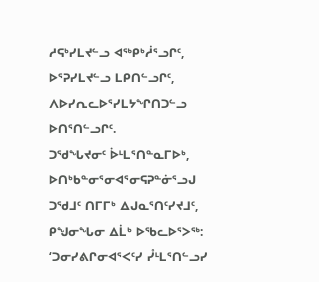ᓱᕋᒃᓯᒪᔪᓪᓗ ᐊᖅᑭᒃᓲᕐᓗᒋᑦ, ᐅᕐᕈᓯᒪᔪᓪᓗ ᒪᑭᑎᓪᓗᒋᑦ, ᐱᐅᓯᕆᓚᐅᕐᓯᒪᔭᖏᑎᑐᓪᓗ ᐅᑎᕐᑎᓪᓗᒋᑦ.
ᑐᖁᖓᔪᓂᑦ ᐆᒻᒪᕐᑎᓐᓇᒥᐅᒃ, ᐅᑎᒃᑲᓐᓂᕐᓂᐊᕐᓂᕋᕈᓐᓃᕐᓗᒍ ᑐᖁᒧᑦ ᑎᒥᒥᒃ ᐃᒍᓇᕐᑎᑦᓯᔪᒧᑦ, ᑭᖑᓂᖓᓂ ᐃᒫᒃ ᐅᖃᓚᐅᕐᐳᖅ: ‘ᑐᓂᓯᕕᒋᓂᐊᕐᐸᑦᓯ ᓮᒻᒪᕐᑎᓪᓗᓯ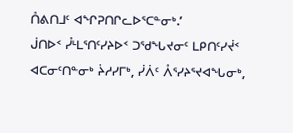ᑍᕕᑎᒧᑦ ᐊᖏᕈᑎᒋᓚᐅᕐᑕᓐᓂᒃ.’
ᒎᑎᐅᑉ ᓮᒻᒪᕐᑎᑦᓯᔨᐅᑉ ᑐᖁᖓᔪᓂᑦ ᒪᑭᑎᑦᓯᔫᑉ ᐊᑕᓂᑦᑎᓐᓂᒃ ᔩᓱᓯᒥᒃ, ᓰᐲᑦ ᐰᕐᓯᔨᕐᔪᐊᖓᓂᒃ,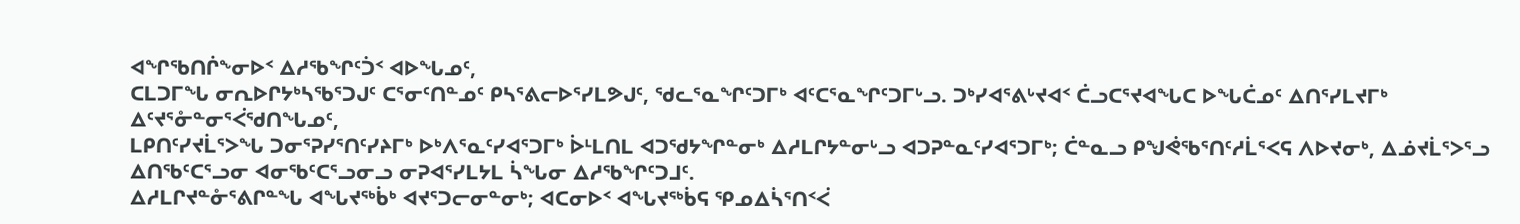ᐊᖏᖃᑎᒌᖕᓂᐅᑉ ᐃᓱᖃᖏᑦᑑᑉ ᐊᐅᖓᓄᑦ,
ᑕᒪᑐᒥᖓ ᓂᕆᐅᒋᔭᒃᓴᖃᕐᑐᒍᑦ ᑕᕐᓂᑦᑎᓐᓄᑦ ᑭᓴᕐᕕᓕᐅᕐᓯᒪᕗᒍᑦ, ᖁᓚᕐᓇᖏᑦᑐᒥᒃ ᐊᑦᑕᕐᓇᖏᑦᑐᒥᒡᓗ. ᑐᒃᓯᐊᕐᕕᒡᔪᐊᑉ ᑖᓗᑕᕐᔪᐊᖓᑕ ᐅᖓᑖᓄᑦ ᐃᑎᕐᓯᒪᔪᒥᒃ ᐃᑦᔪᕐᓁᓐᓂᕐᐹᖁᑎᖓᓄᑦ,
ᒪᑭᑎᑦᓯᔪᒫᕐᐳᖓ ᑐᓂᕐᕈᓯᕐᑎᑦᓯᔨᒥᒃ ᐅᒃᐱᕐᓇᑦᓯᐊᕐᑐᒥᒃ ᐆᒻᒪᑎᒪ ᐊᑐᖁᔭᖏᓐᓂᒃ ᐃᓱᒪᒋᔭᓐᓂᒡᓗ ᐊᑐᕈᓐᓇᑦᓯᐊᕐᑐᒥᒃ; ᑖᓐᓇᓗ ᑭᖑᕚᖃᕐᑎᑦᓱᒫᕐᐸᕋ ᐱᐅᔪᓂᒃ, ᐃᓅᔪᒫᕐᐳᕐᓗ ᐃᑎᖃᑦᑕᕐᓗᓂ ᐊᓂᖃᑦᑕᕐᓗᓂᓗ ᓂᕈᐊᕐᓯᒪᔭᒪ ᓵᖓᓂ ᐃᓱᖃᖏᑦᑐᒧᑦ.
ᐃᓱᒪᒋᔪᓐᓁᕐᕕᒋᓐᖓ ᐊᖓᔪᖅᑳᒃ ᐊᔪᕐᑐᓕᓂᓐᓂᒃ; ᐊᑕᓂᐅᑉ ᐊᖓᔪᖅᑳᕋ ᕿᓄᐃᓵᕐᑎᑉᐹ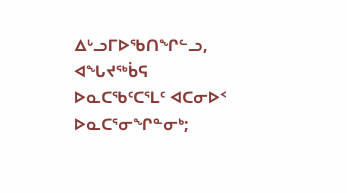ᐃᒡᓗᒥᐅᖃᑎᖏᓪᓗ, ᐊᖓᔪᖅᑳᕋ ᐅᓇᑕᖃᑦᑕᕐᒪᑦ ᐊᑕᓂᐅᑉ ᐅᓇᑕᕐᓂᖏᓐᓂᒃ;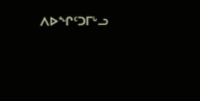ᐱᐅᖏᑦᑐᒥᒡᓗ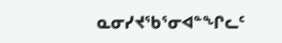ᓇᓂᓯᔪᖃᕐᓂᐊᓐᖏᓚᑦ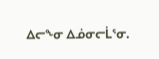ᐃᓕᖕᓂ ᐃᓅᓂᓕᒫᕐᓂ.